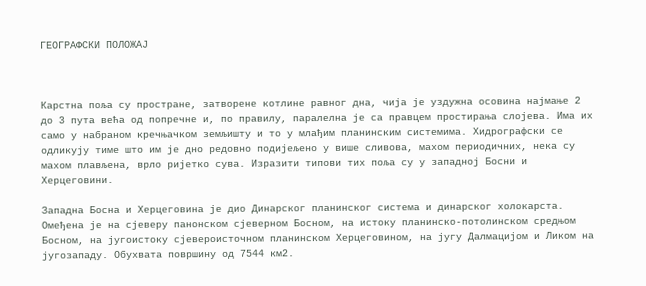ГЕОГРАФСКИ ПОЛОЖАЈ



Карстна поља су простране, затворене котлине равног дна, чија је уздужна осовина најмање 2 до 3 пута већа од попречне и, по правилу, паралелна је са правцем простирања слојева. Има их само у набраном кречњачком земљишту и то у млађим планинским системима. Хидрографски се одликују тиме што им је дно редовно подијељено у више сливова, махом периодичних, нека су махом плављена, врло ријетко сува. Изразити типови тих поља су у западној Босни и Херцеговини.

Западна Босна и Херцеговина је дио Динарског планинског система и динарског холокарста. Омеђена је на сјеверу панонском сјеверном Босном, на истоку планинско-потолинском средњом Босном, на југоистоку сјевероисточном планинском Херцеговином, на југу Далмацијом и Ликом на југозападу. Обухвата површину од 7544 км2.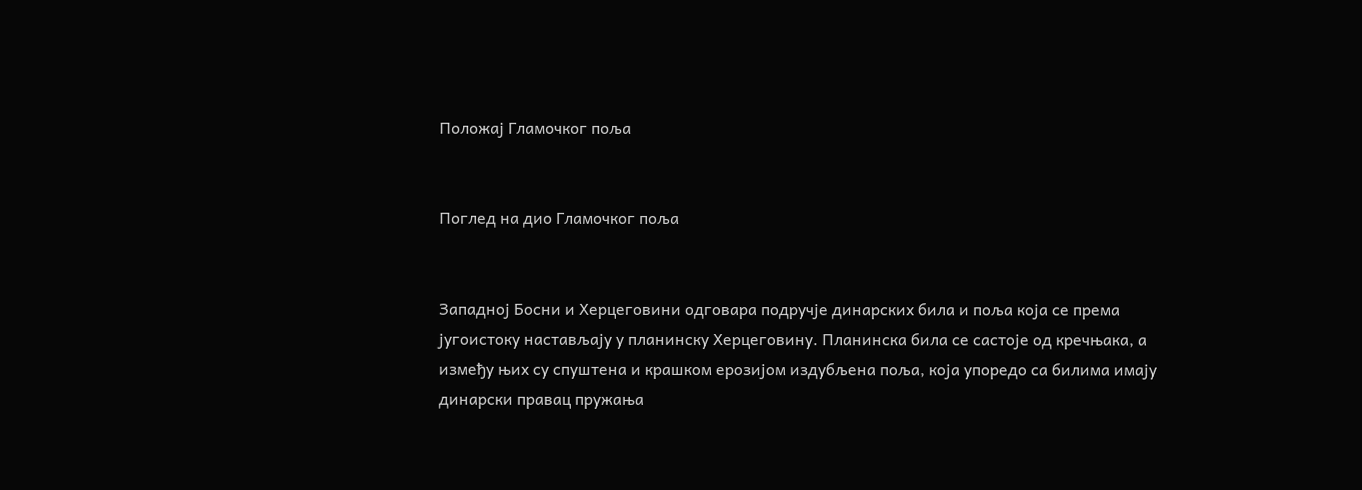Положај Гламочког поља


Поглед на дио Гламочког поља


Западној Босни и Херцеговини одговара подручје динарских била и поља која се према југоистоку настављају у планинску Херцеговину. Планинска била се састоје од кречњака, а између њих су спуштена и крашком ерозијом издубљена поља, која упоредо са билима имају динарски правац пружања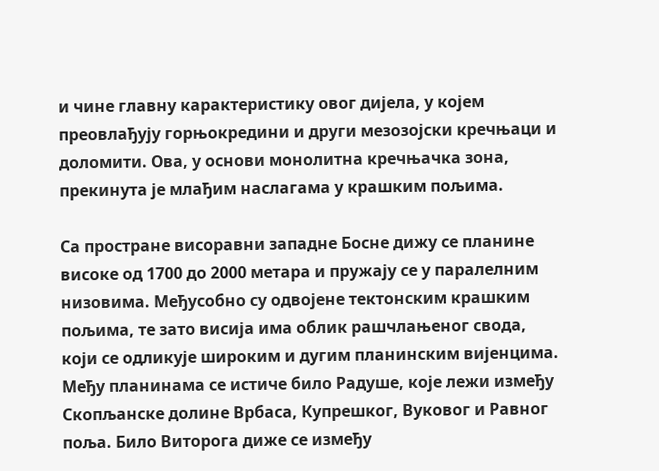и чине главну карактеристику овог дијела, у којем преовлађују горњокредини и други мезозојски кречњаци и доломити. Ова, у основи монолитна кречњачка зона, прекинута је млађим наслагама у крашким пољима.

Са простране висоравни западне Босне дижу се планине високе од 1700 до 2000 метара и пружају се у паралелним низовима. Међусобно су одвојене тектонским крашким пољима, те зато висија има облик рашчлањеног свода, који се одликује широким и дугим планинским вијенцима. Међу планинама се истиче било Радуше, које лежи између Скопљанске долине Врбаса, Купрешког, Вуковог и Равног поља. Било Виторога диже се између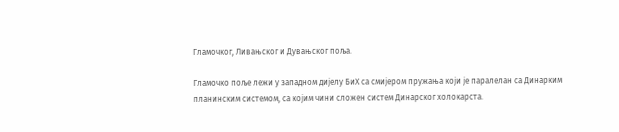Гламочког, Ливањског и Дувањског поља.

Гламочко поље лежи у западном дијелу БиХ са смијером пружања који је паралелан са Динарким планинским системом, са којим чини сложен систем Динарског холокарста.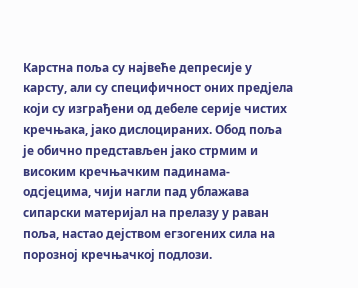Карстна поља су највеће депресије у карсту, али су специфичност оних предјела који су изграђени од дебеле серије чистих кречњака, јако дислоцираних. Обод поља је обично представљен јако стрмим и високим кречњачким падинама-одсјецима, чији нагли пад ублажава сипарски материјал на прелазу у раван поља, настао дејством егзогених сила на порозној кречњачкој подлози.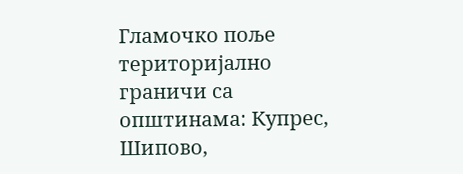Гламочко поље територијално граничи са општинама: Купрес, Шипово,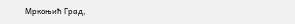Мркоњић Град,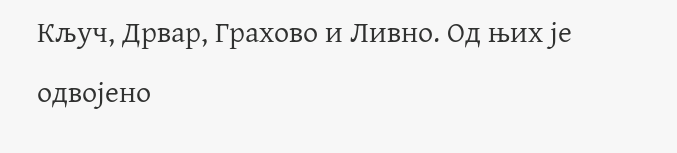Кључ, Дрвар, Грахово и Ливно. Од њих је одвојено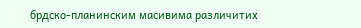брдско-планинским масивима различитих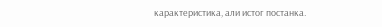карактеристика, али истог постанка.